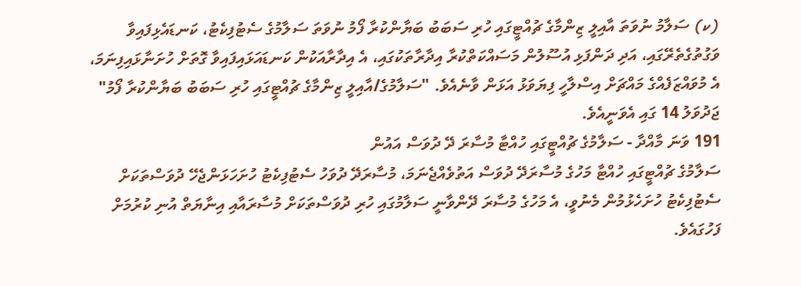(ކ) ސަލާމު ނުވަތަ އާއިލީ ޒިންމާގެ ޗުއްޓީގައި ހުރި ސަބަބު ބަޔާންކުރާ ފޯމު ނުވަތަ ސަލާމުގެ ސެޓުފިކެޓު، ކަނޑައެޅިފައިވާ ވަގުތުގެތެރޭގައި، އަދި ދަންފަޅި އުސޫލުން މަސައްކަތްކުރާ އިދާރާތަކުގައި، އެ އިދާރާއަކުން ކަނޑައަޅައިފައިވާ ގޮތަށް ހުށަނާޅައިފިނަމަ، އެ މުވައްޒަފެއްގެ މައްޗަށް އިސްލާހީ ފިޔަވަޅު އަޅަން ވާނެއެވެ. "ސަލާމުގެ/އާއިލީ ޒިންމާގެ ޗުއްޓީގައި ހުރި ސަބަބު ބަޔާންކުރާ ފޯމު" ޖަދުވަލު 14 ގައި އެވަނީއެވެ.
191 ވަނަ މާއްދާ - ސަލާމުގެ ޗުއްޓީގައި ހުއްޓާ މުސާރަ ދޭ ދުވަސް އައުން
ސަލާމުގެ ޗުއްޓީގައި ހުއްޓާ މަހުގެ މުސާރަދޭ ދުވަސް އަތުވެއްޖެނަމަ، މުސާރަދޭ ދުވަހު ސެޓުފިކެޓު ހުށަހަޅަންޖެހޭ ދުވަސްތަކަށް ސެޓުފިކެޓު ހުށަހެޅުމުން މެނުވީ، އެ މަހުގެ މުސާރަ ދޭންވާނީ ސަލާމުގައި ހުރި ދުވަސްތަކަށް މުސާރައާއި އިނާޔަތް އުނި ކުރުމަށް ފަހުގައެވެ.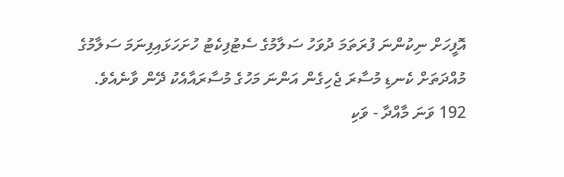އޮފީހަށް ނިކުންނަ ފުރަތަމަ ދުވަހު ސަލާމުގެ ސެޓުފިކެޓު ހުށަހަޅައިފިނަމަ ސަލާމުގެ މުއްދަތަށް ކެނޑި މުސާރަ ޖެހިގެން އަންނަ މަހުގެ މުސާރައާއެކު ދޭން ވާނެއެވެ.
192 ވަނަ މާއްދާ - ވަކި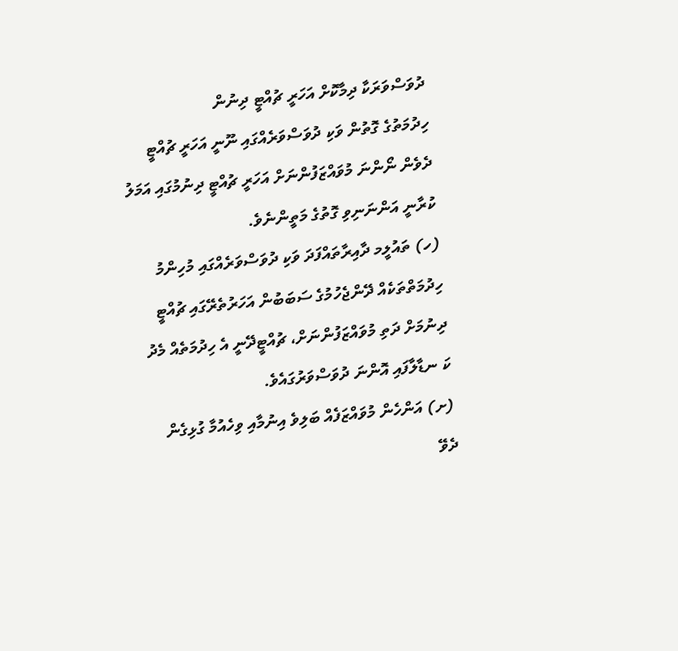ދުވަސްވަރަކާ ދިމާކޮށް އަހަރީ ޗުއްޓީ ދިނުން
ހިދުމަތުގެ ގޮތުން ވަކި ދުވަސްވަރެއްގައި ނޫނީ އަހަރީ ޗުއްޓީ ދެވެން ނޯންނަ މުވައްޒަފުންނަށް އަހަރީ ޗުއްޓީ ދިނުމުގައި އަމަލު ކުރާނީ އަންނަނިވި ގޮތުގެ މަތީންނެވެ.
(ހ) ތައުލީމ ދާއިރާތައްފަދަ ވަކި ދުވަސްވަރެއްގައި މުހިންމު ހިދުމަތްތަކެއް ދޭންޖެހުމުގެ ސަބަބުން އަހަރުތެރޭގައި ޗުއްޓީ ދިނުމަށް ދަތި މުވައްޒަފުންނަށް، ޗުއްޓީދޭނީ އެ ހިދުމަތެއް މެދު ކަ ނޑާލާފައި އޮންނަ ދުވަސްވަރުގައެވެ.
(ށ) އަންހެން މުވައްޒަފެއް ބަލިވެ އިނުމާއި ވިހެއުމާ ގުޅިގެން ދެވޭ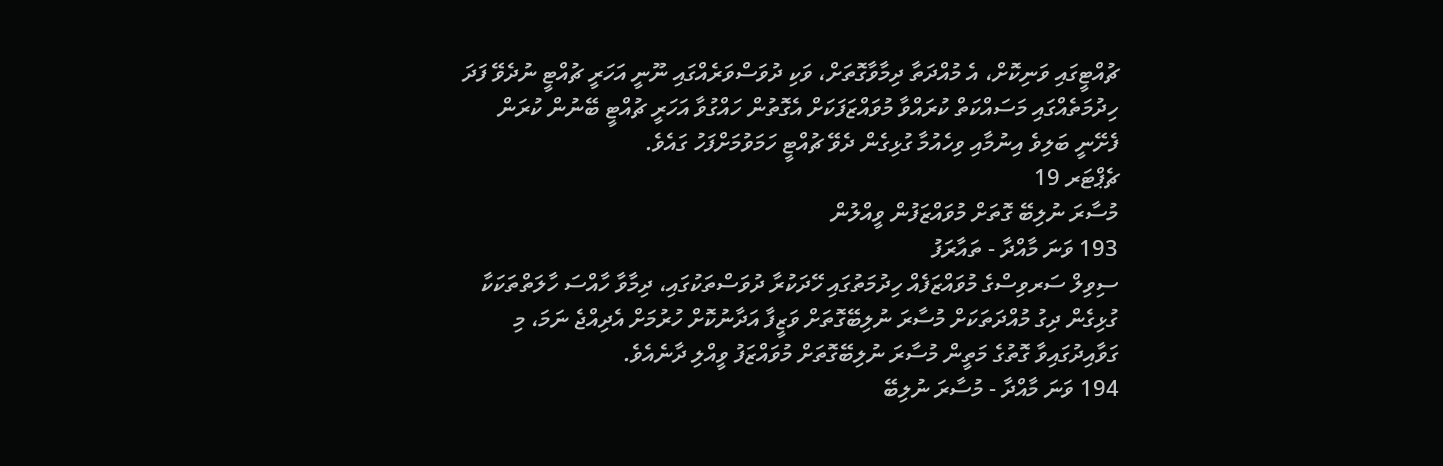ޗުއްޓީގައި ވަނިކޮށް، އެ މުއްދަތާ ދިމާވާގޮތަށް، ވަކި ދުވަސްވަރެއްގައި ނޫނީ އަހަރީ ޗުއްޓީ ނުދެވޭ ފަދަ ހިދުމަތެއްގައި މަސައްކަތް ކުރައްވާ މުވައްޒަފަކަށް އެގޮތުން ހައްގުވާ އަހަރީ ޗުއްޓީ ބޭނުން ކުރަން ފެށޭނީ ބަލިވެ އިނުމާއި ވިހެއުމާ ގުޅިގެން ދެވޭ ޗުއްޓީ ހަމަވުމަށްފަހު ގައެވެ.
ޗެޕްޓަރ 19
މުސާރަ ނުލިބޭ ގޮތަށް މުވައްޒަފުން ވީއްލުން
193 ވަނަ މާއްދާ - ތައާރަފު
ސިވިލް ސަރވިސްގެ މުވައްޒަފެއް ހިދުމަތުގައި ހޭދަކުރާ ދުވަސްތަކުގައި، ދިމާވާ ހާއްސަ ހާލަތްތަކަކާ ގުޅިގެން ދިގު މުއްދަތަކަށް މުސާރަ ނުލިބޭގޮތަށް ވަޒީފާ އަދާނުކޮށް ހުރުމަށް އެދިއްޖެ ނަމަ، މި ގަވާއިދުގައިވާ ގޮތުގެ މަތީން މުސާރަ ނުލިބޭގޮތަށް މުވައްޒަފު ވީއްލި ދާނެއެވެ.
194 ވަނަ މާއްދާ - މުސާރަ ނުލިބޭ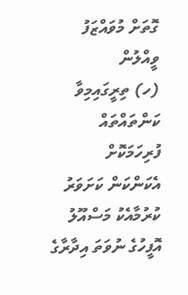ގޮތަށް މުވައްޒަފު ވީއްލުން
(ހ) ތިރީގައިމިވާ ކަންތައްތައް ފުރިހަމަކޮށް އެކަންކަން ކަށަވަރު ކުރުމާއެކު މަސްއޫލު އޮފީހުގެ ނުވަތަ އިދާރާގެ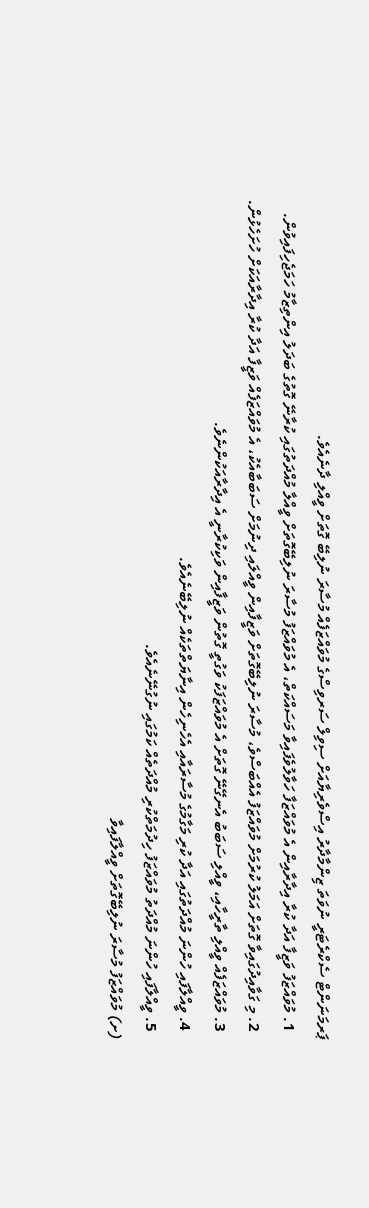ޕަރމަނަންޓް ސެކްރެޓަރީ ނުވަތަ ޒިންމާދާރު އިސްވެރިޔާއަށް ސިވިލް ސަރވިސްގެ މުވައްޒަފެއް މުސާރަ ނުލިބޭ ގޮތަށް ވީއްލި ދާނެއެވެ.
  1. މުވައްޒަފު ވަޒީފާ އަދާ ކުރާ އިދާރާއިން އެ މުވައްޒަފާ ހަވާލުވެފައިވާ މަސައްކަތް، އެ މުވައްޒަފު މުސާރަ ނުލިބޭގޮތަށް ވީއްލާ މުއްދަތުގައި ކުރާނޭ ގޮތުގެ ބަދަލު އިންތިޒާމު ހަމަޖެހިފައިވުން.
  2. މި ގަވާއިދުގައިވާ ގޮތަށް އަމަލު ކުރުމަށް މުވައްޒަފު އެއްބަސްވެ، މުސާރަ ނުލިބޭގޮތަށް ވަޒީފާއިން ވީއްލައި ދިނުމަށް ސަބަބާއެކު، އެ މުވައްޒަފެއް ވަޒީފާ އަދާ ކުރާ އިދާރާއަކަށް ހުށަހެޅުން.
  3. މުވައްޒަފެއް ވީއްލި ތާރީހާއި، ވީއްލި ސަބަބު އެނގޭނޭ ގޮތަށް އެ މުވައްޒަފަކު ވަގުތީ ގޮތުން ވަޒީފާއިން ވަކިކުރާނީ އެ އިދާރާއަކުންނެވެ.
  4. ވީއްލާފައި ހުންނަ މުއްދަތުގައި އަދާ ކުރި މަގާމުގެ މުސާރައާއި އެހެނިހެން އިނާޔަތްތަކެއް ނުލިބޭނެއެވެ.
  5. ވީއްލާފައި ހުންނަ މުއްދަތު މުވައްޒަފު ހިދުމަތްކުރި މުއްދަތެއް ކަމުގައި ނުގުނޭނެއެވެ.
(ށ) މުވައްޒަފު މުސާރަ ނުލިބޭގޮތަށް ވީއްލާފައިވާ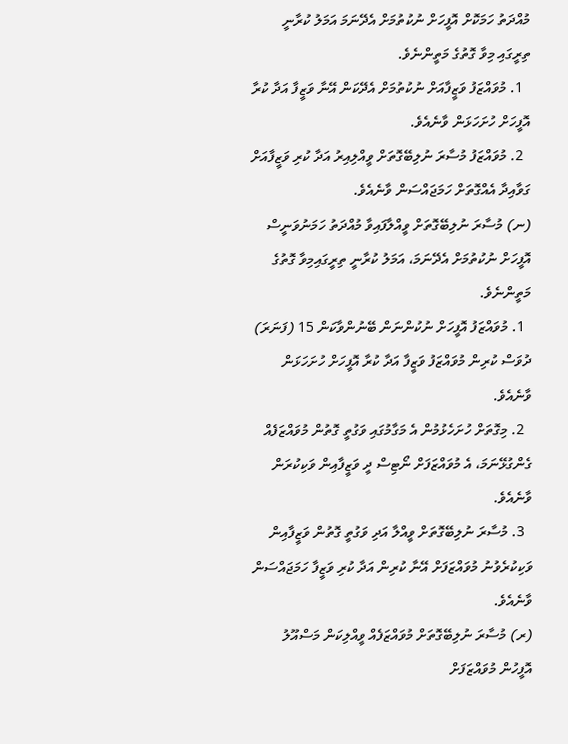މުއްދަތު ހަމަކޮށް އޮފީހަށް ނުކުތުމަށް އެދޭނަމަ އަމަލު ކުރާނީ ތިރީގައި މިވާ ގޮތުގެ މަތީންނެވެ.
  1. މުވައްޒަފު ވަޒީފާއަށް ނުކުތުމަށް އެދޭކަން އޭނާ ވަޒީފާ އަދާ ކުރާ އޮފީހަށް ހުށަހަޅަން ވާނެއެވެ.
  2. މުވައްޒަފު މުސާރަ ނުލިބޭގޮތަށް ވީއްލިއިރު އަދާ ކުރި ވަޒީފާއަށް ގަވާއިދާ އެއްގޮތަށް ހަމަޖައްސަން ވާނެއެވެ.
(ނ) މުސާރަ ނުލިބޭގޮތަށް ވީއްލާފައިވާ މުއްދަތު ހަމަނުވަނީސް އޮފީހަށް ނުކުތުމަށް އެދޭނަމަ، އަމަލު ކުރާނީ ތިރީގައިމިވާ ގޮތުގެ މަތީންނެވެ.
  1. މުވައްޒަފު އޮފީހަށް ނުކުންނަން ބޭނުންވާކަން 15 (ފަނަރަ) ދުވަސް ކުރިން މުވައްޒަފު ވަޒީފާ އަދާ ކުރާ އޮފީހަށް ހުށަހަޅަން ވާނެއެވެ.
  2. މިގޮތަށް ހުށަހެޅުމުން އެ މަގާމުގައި ވަގުތީ ގޮތުން މުވައްޒަފެއް ގެންގުޅޭނަމަ، އެ މުވައްޒަފަށް ނޯޓިސް ދީ ވަޒީފާއިން ވަކިކުރަން ވާނެއެވެ.
  3. މުސާރަ ނުލިބޭގޮތަށް ވީއްލާ އަދި ވަގުތީ ގޮތުން ވަޒީފާއިން ވަކިކުރެވުނު މުވައްޒަފަށް އޭނާ ކުރިން އަދާ ކުރި ވަޒީފާ ހަމަޖައްސަން ވާނެއެވެ.
(ރ) މުސާރަ ނުލިބޭގޮތަށް މުވައްޒަފެއް ވީއްލިކަން މަސްއޫލު އޮފީހުން މުވައްޒަފަށް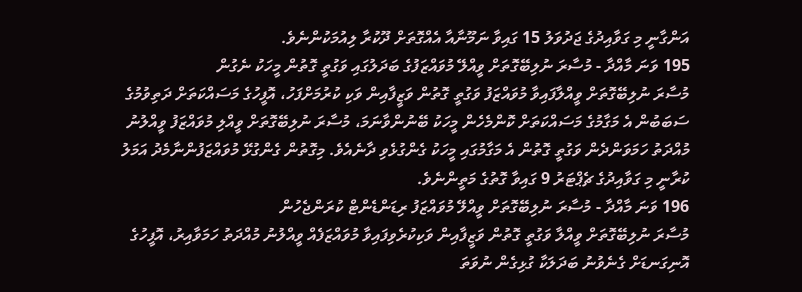އަންގާނީ މި ގަވާއިދުގެ ޖަދުވަލު 15 ގައިވާ ނަމޫނާއާ އެއްގޮތަށް ދޫކުރާ ލިއުމަކުންނެވެ.
195 ވަނަ މާއްދާ - މުސާރަ ނުލިބޭގޮތަށް ވީއްލޭ މުވައްޒަފުގެ ބަދަލުގައި ވަގުތީ ގޮތުން މީހަކު ނެގުން
މުސާރަ ނުލިބޭގޮތަށް ވީއްލާފައިވާ މުވައްޒަފު ވަގުތީ ގޮތުން ވަޒީފާއިން ވަކި ކުރުމަށްފަހު، އޮފީހުގެ މަސައްކަތަށް ދަތިވުމުގެ ސަބަބުން އެ މަގާމުގެ މަސައްކަތަށް ކޮންމެހެން މީހަކު ބޭނުންވާނަމަ، މުސާރަ ނުލިބޭގޮތަށް ވީއްލި މުވައްޒަފު ވީއްލުނު މުއްދަތު ހަމަވަންދެން ވަގުތީ ގޮތުން އެ މަގާމުގައި މީހަކު ގެންގުޅެވި ދާނެއެވެ. މިގޮތުން ގެންގުޅޭ މުވައްޒަފުންނާމެދު އަމަލު ކުރާނީ މި ގަވާއިދުގެ ޗެޕްޓަރު 9 ގައިވާ ގޮތުގެ މަތީންނެވެ.
196 ވަނަ މާއްދާ - މުސާރަ ނުލިބޭގޮތަށް ވީއްލޭ މުވައްޒަފު ރިޑަންޑެންޓް ކުރަންޖެހުން
މުސާރަ ނުލިބޭގޮތަށް ވީއްލާ ވަގުތީ ގޮތުން ވަޒީފާއިން ވަކިކުރެވިފައިވާ މުވައްޒަފެއް ވީއްލުނު މުއްދަތު ހަމަވާއިރު، އޮފީހުގެ އޮނިގަނޑަށް ގެނެވުނު ބަދަލަކާ ގުޅިގެން ނުވަތަ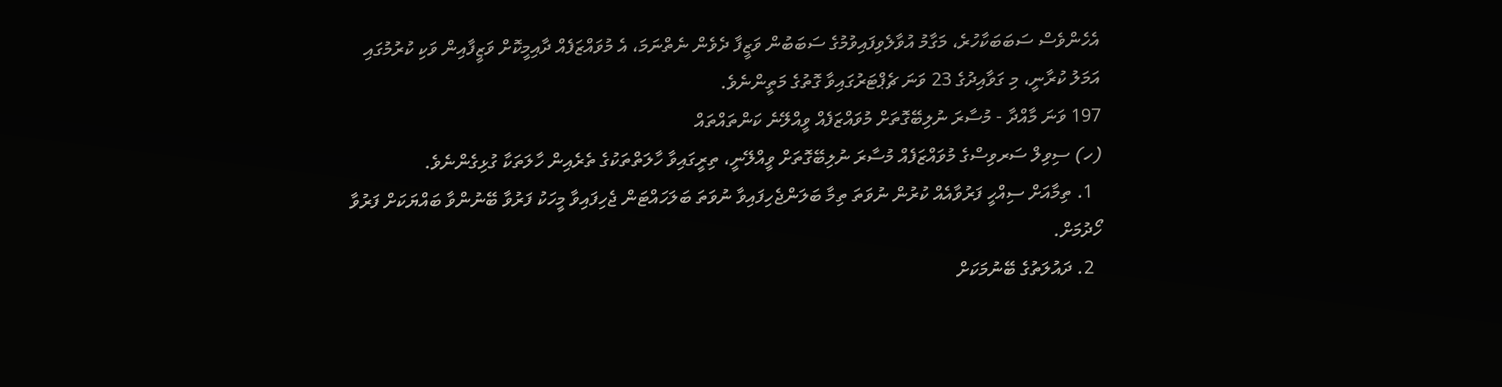އެހެންވެސް ސަބަބަކާހުރެ، މަގާމު އުވާލެވިފައިވުމުގެ ސަބަބުން ވަޒީފާ ދެވެން ނެތްނަމަ، އެ މުވައްޒަފެއް ދާއިމީކޮށް ވަޒީފާއިން ވަކި ކުރުމުގައި އަމަލު ކުރާނީ، މި ގަވާއިދުގެ 23 ވަނަ ޗެޕްޓަރުގައިވާ ގޮތުގެ މަތީންނެވެ.
197 ވަނަ މާއްދާ - މުސާރަ ނުލިބޭގޮތަށް މުވައްޒަފެއް ވީއްލޭނެ ކަންތައްތައް
(ހ) ސިވިލް ސަރވިސްގެ މުވައްޒަފެއް މުސާރަ ނުލިބޭގޮތަށް ވީއްލޭނީ، ތިރީގައިވާ ހާލަތްތަކުގެ ތެރެއިން ހާލަތަކާ ގުޅިގެންނެވެ.
  1. ތިމާއަށް ސިއްހީ ފަރުވާއެއް ކުރުން ނުވަތަ ތިމާ ބަލަންޖެހިފައިވާ ނުވަތަ ބަލަހައްޓަން ޖެހިފައިވާ މީހަކު ފަރުވާ ބޭނުންވާ ބައްޔަކަށް ފަރުވާ ހޯދުމަށް.
  2. ދައުލަތުގެ ބޭނުމަކަށް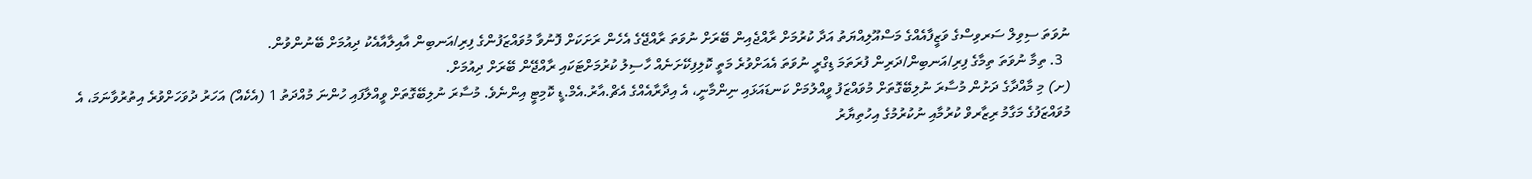ނުވަތަ ސިވިލް ސަރވިސްގެ ވަޒީފާއެއްގެ މަސްއޫލިއްޔަތު އަދާ ކުރުމަށް ރާއްޖެއިން ބޭރަށް ނުވަތަ ރާއްޖޭގެ އެހެން ރަށަކަށް ފޮނުވާ މުވައްޒަފުންގެ ފިރި/އަނބިން އާއިލާއާއެކު ދިއުމަށް ބޭނުންވުން.
  3. ތިމާ ނުވަތަ ތިމާގެ ފިރި/އަނބިން/ދަރިން ފުރަތަމަ ޑިގްރީ ނުވަތަ އެއަށްވުރެ މަތީ ކޮލިފިކޭށަނެއް ހާސިލު ކުރުމަށްޓަކައި ރާއްޖޭން ބޭރަށް ދިއުމަށް.
(ށ) މި މާއްދާގެ ދަށުން މުސާރަ ނުލިބޭގޮތަށް މުވައްޒަފު ވީއްލުމަށް ކަނޑައަޅައި ނިންމާނީ، އެ އިދާރާއެއްގެ އެޗް.އާރު.އެމް.ޑީ ކޮމިޓީ އިންނެވެ. މުސާރަ ނުލިބޭގޮތަށް ވީއްލާފައި ހުންނަ މުއްދަތު 1 (އެކެއް) އަހަރު ދުވަހަށްވުރެ އިތުރުވާނަމަ، އެ މުވައްޒަފުގެ މަގާމު ރިޒާރވް ކުރުމާއި ނުކުރުމުގެ އިހުތިޔާރު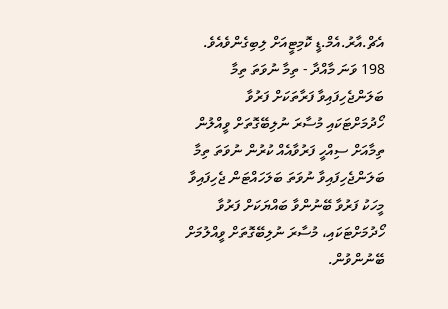އެޗް.އާރު.އެމް.ޑީ ކޮމިޓީއަށް ލިބިގެންވެއެވެ.
198 ވަނަ މާއްދާ - ތިމާ ނުވަތަ ތިމާ ބަލަންޖެހިފައިވާ ފަރާތަކަށް ފަރުވާ ހޯދުމަށްޓަކައި މުސާރަ ނުލިބޭގޮތަށް ވީއްލުން
ތިމާއަށް ސިއްހީ ފަރުވާއެއް ކުރުން ނުވަތަ ތިމާ ބަލަންޖެހިފައިވާ ނުވަތަ ބަލަހައްޓަން ޖެހިފައިވާ މީހަކު ފަރުވާ ބޭނުންވާ ބައްޔަކަށް ފަރުވާ ހޯދުމަށްޓަކައި، މުސާރަ ނުލިބޭގޮތަށް ވީއްލުމަށް ބޭނުންވުން.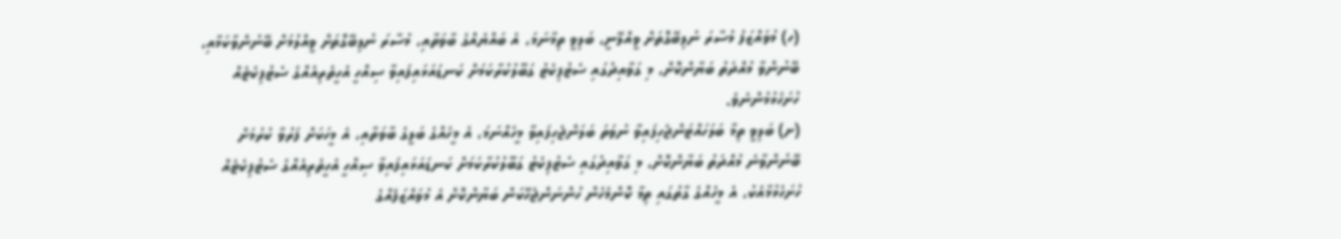(ހ) މުވައްޒަފު މުސާރަ ނުލިބޭގޮތަށް ވީއްލޭނީ، ބަލިވީ ތިމާނަމަ، އެ ބައްޔެއްގެ ބާވަތާއި، މުސާރަ ނުލިބޭގޮތަށް ވީއްލުމަށް ބޭނުންވާކަމާއި، ބޭނުންވާ މުއްދަތު ބަޔާންކޮށް، މި ގަވާއިދުގައި ސެޓުފިކެޓު ގަބޫލުކުރާކަމަށް ކަނޑައަޅައިފައިވާ ސިއްހީ އެހީތެރިއެއްގެ ސެޓުފިކެޓެއް ހުށަހެޅުމުންނެވެ.
(ށ) ބަލިވީ ތިމާ ބަލަހައްޓަންޖެހިފައިވާ ނުވަތަ ބަލަންޖެހިފައިވާ މީހެއްނަމަ، އެ މީހެއްގެ ބަލީގެ ބާވަތާއި، އެ މީހަކަށް ފަރުވާ ކުރުމަށް ބޭނުންވާނެ މުއްދަތު ބަޔާންކޮށް، މި ގަވާއިދުގައި ސެޓުފިކެޓު ގަބޫލުކުރާކަމަށް ކަނޑައަޅައިފައިވާ ސިއްހީ އެހީތެރިއެއްގެ ސެޓުފިކެޓެއް ހުށަހެޅުމާއެކު، އެ މީހެއްގެ ގާތުގައި ތިމާ ކޮންމެހެން ހުންނަންޖެހޭކަން ބަޔާންކޮށް އެ މުވައްޒަފެއްގެ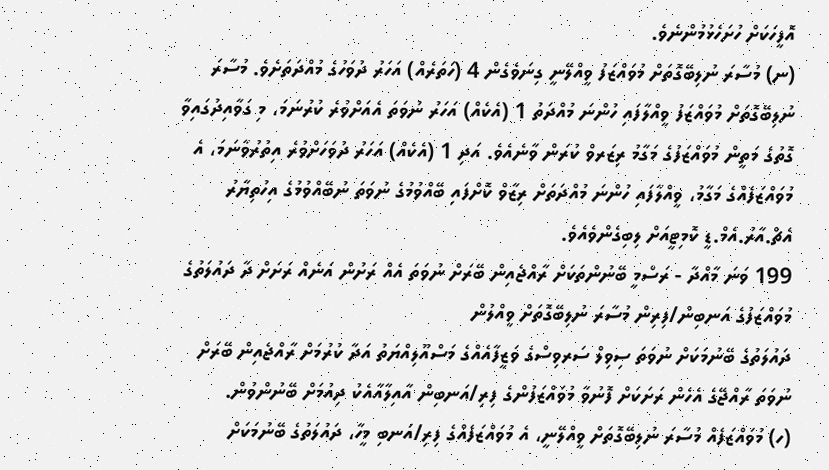އޮފީހަކަށް ހުށަހެޅުމުންނެވެ.
(ނ) މުސާރަ ނުލިބޭގޮތަށް މުވައްޒަފު ވީއްލޭނީ ގިނަވެގެން 4 (ހަތަރެއް) އަހަރު ދުވަހުގެ މުއްދަތަށެވެ. މުސާރަ ނުލިބޭގޮތަށް މުވައްޒަފު ވީއްލާފައި ހުންނަ މުއްދަތު 1 (އެކެއް) އަހަރު ނުވަތަ އެއަށްވުރެ ކުރުނަމަ، މި ގަވާއިދުގައިވާ ގޮތުގެ މަތީން މުވައްޒަފުގެ މަގާމު ރިޒަރވް ކުރަން ވާނެއެވެ. އަދި 1 (އެކެއް) އަހަރު ދުވަހަށްވުރެ އިތުރުވާނަމަ، އެ މުވައްޒަފެއްގެ މަގާމު، ވީއްލާފައި ހުންނަ މުއްދަތަށް ރިޒާވް ކޮށްފައި ބޭއްވުމުގެ ނުވަތަ ނުބޭއްވުމުގެ އިހުތިޔާރު އެޗް.އާރު.އެމް.ޑީ ކޮމިޓީއަށް ލިބިގެންވެއެވެ.
199 ވަނަ މާއްދާ - ރަސްމީ ބޭނުންތަކަށް ރާއްޖެއިން ބޭރަށް ނުވަތަ އެއް ރަށުން އަނެއް ރަށަށް ދާ ދައުލަތުގެ މުވައްޒަފުގެ އަނބިން/ފިރިން މުސާރަ ނުލިބޭގޮތަށް ވީއްލުން
ދައުލަތުގެ ބޭނުމަކަށް ނުވަތަ ސިވިލް ސަރވިސްގެ ވަޒީފާއެއްގެ މަސްއޫލިއްޔަތު އަދާ ކުރުމަށް ރާއްޖެއިން ބޭރަށް ނުވަތަ ރާއްޖޭގެ އެހެން ރަށަކަށް ފޮނުވާ މުވައްޒަފުންގެ ފިރި/އަނބިން އާއިލާއާއެކު ދިއުމަށް ބޭނުންވުން.
(ހ) މުވައްޒަފެއް މުސާރަ ނުލިބޭގޮތަށް ވީއްލޭނީ، އެ މުވައްޒަފެއްގެ ފިރި/އަނބި މީހާ، ދައުލަތުގެ ބޭނުމަކަށް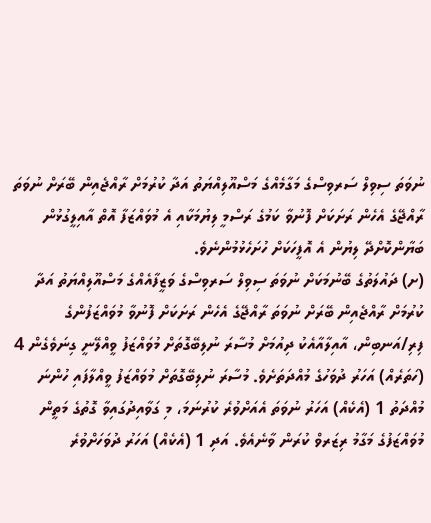ނުވަތަ ސިވިލް ސަރވިސްގެ މަގާމެއްގެ މަސްއޫލިއްޔަތު އަދާ ކުރުމަށް ރާއްޖެއިން ބޭރަށް ނުވަތަ ރާއްޖޭގެ އެހެން ރަށަކަށް ފޮނުވާ ކަމުގެ ރަސްމީ ލިޔުމަކާއި އެ މުވައްޒަފާ އޮތް އާއިލީގުޅުން ބަޔާންކޮށްދޭ ލިޔުން އެ އޮފީހަކަށް ހުށަހެޅުމުންނެވެ.
(ށ) ދައުލަތުގެ ބޭނުމަކަށް ނުވަތަ ސިވިލް ސަރވިސްގެ ވަޒީފާއެއްގެ މަސްއޫލިއްޔަތު އަދާ ކުރުމަށް ރާއްޖެއިން ބޭރަށް ނުވަތަ ރާއްޖޭގެ އެހެން ރަށަކަށް ފޮނުވާ މުވައްޒަފުންގެ ފިރި/އަނބިން، އާއިލާއާއެކު ދިއުމަށް މުސާރަ ނުލިބޭގޮތަށް މުވައްޒަފު ވީއްލޭނީ ގިނަވެގެން 4 (ހަތަރެއް) އަހަރު ދުވަހުގެ މުއްދަތަށެވެ. މުސާރަ ނުލިބޭގޮތަށް މުވައްޒަފު ވީއްލާފައި ހުންނަ މުއްދަތު 1 (އެކެއް) އަހަރު ނުވަތަ އެއަށްވުރެ ކުރުނަމަ، މި ގަވާއިދުގައިވާ ގޮތުގެ މަތީން މުވައްޒަފުގެ މަގާމު ރިޒަރވް ކުރަން ވާނެއެވެ. އަދި 1 (އެކެއް) އަހަރު ދުވަހަށްވުރެ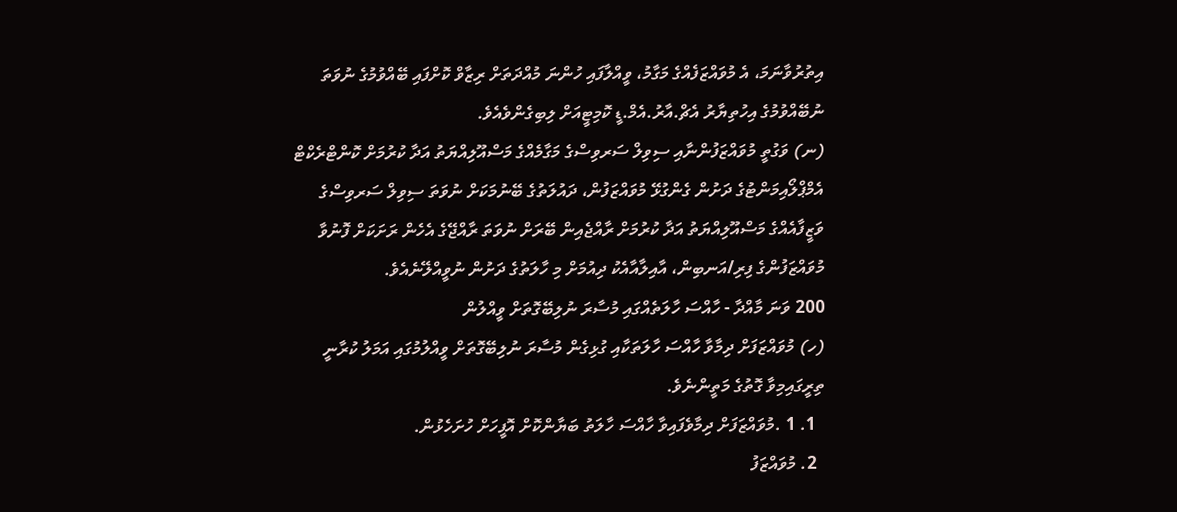އިތުރުވާނަމަ، އެ މުވައްޒަފެއްގެ މަގާމު، ވީއްލާފައި ހުންނަ މުއްދަތަށް ރިޒާވް ކޮށްފައި ބޭއްވުމުގެ ނުވަތަ ނުބޭއްވުމުގެ އިހުތިޔާރު އެޗް.އާރު.އެމް.ޑީ ކޮމިޓީއަށް ލިބިގެންވެއެވެ.
(ނ) ވަގުތީ މުވައްޒަފުންނާއި ސިވިލް ސަރވިސްގެ މަގާމެއްގެ މަސްއޫލިއްޔަތު އަދާ ކުރުމަށް ކޮންޓްރެކްޓް އެމްޕްލޯއިމަންޓުގެ ދަށުން ގެންގުޅޭ މުވައްޒަފުން، ދައުލަތުގެ ބޭނުމަކަށް ނުވަތަ ސިވިލް ސަރވިސްގެ ވަޒީފާއެއްގެ މަސްއޫލިއްޔަތު އަދާ ކުރުމަށް ރާއްޖެއިން ބޭރަށް ނުވަތަ ރާއްޖޭގެ އެހެން ރަށަކަށް ފޮނުވާ މުވައްޒަފުންގެ ފިރި/އަނބިން، އާއިލާއާއެކު ދިއުމަށް މި ހާލަތުގެ ދަށުން ނުވީއްލޭނެއެވެ.
200 ވަނަ މާއްދާ - ހާއްސަ ހާލަތެއްގައި މުސާރަ ނުލިބޭގޮތަށް ވީއްލުން
(ހ) މުވައްޒަފަށް ދިމާވާ ހާއްސަ ހާލަތަކާއި ގުޅިގެން މުސާރަ ނުލިބޭގޮތަށް ވީއްލުމުގައި އަމަލު ކުރާނީ ތިރީގައިމިވާ ގޮތުގެ މަތީންނެވެ.
  1. 1 .މުވައްޒަފަށް ދިމާވެފައިވާ ހާއްސަ ހާލަތު ބަޔާންކޮށް އޮފީހަށް ހުށަހެޅުން.
  2. މުވައްޒަފު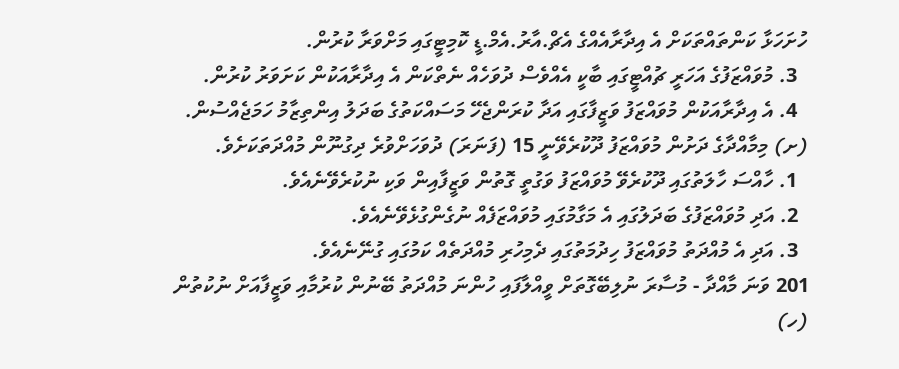ހުށަހަޅާ ކަންތައްތަކަށް އެ އިދާރާއެއްގެ އެޗް.އާރު.އެމް.ޑީ ކޮމިޓީގައި މަށްވަރާ ކުރުން.
  3. މުވައްޒަފުގެ އަހަރީ ޗުއްޓީގައި ބާކީ އެއްވެސް ދުވަހެއް ނެތްކަން އެ އިދާރާއަކުން ކަށަވަރު ކުރުން.
  4. އެ އިދާރާއަކުން މުވައްޒަފު ވަޒީފާގައި އަދާ ކުރަންޖެހޭ މަސައްކަތުގެ ބަދަލު އިންތިޒާމު ހަމަޖެއްސުން.
(ށ) މިމާއްދާގެ ދަށުން މުވައްޒަފު ދޫކުރެވޭނީ 15 (ފަނަރަ) ދުވަހަށްވުރެ ދިގުނޫން މުއްދަތަކަށެވެ.
  1. ހާއްސަ ހާލަތުގައި ދޫކުރެވޭ މުވައްޒަފު ވަގުތީ ގޮތުން ވަޒީފާއިން ވަކި ނުކުރެވޭނެއެވެ.
  2. އަދި މުވައްޒަފުގެ ބަދަލުގައި އެ މަގާމުގައި މުވައްޒަފެއް ނުގެންގުޅެވޭނެއެވެ.
  3. އަދި އެ މުއްދަތު މުވައްޒަފު ހިދުމަތުގައި ދެމިހުރި މުއްދަތެއް ކަމުގައި ގުނޭނެއެވެ.
201 ވަނަ މާއްދާ - މުސާރަ ނުލިބޭގޮތަށް ވީއްލާފައި ހުންނަ މުއްދަތު ބޭނުން ކުރުމާއި ވަޒީފާއަށް ނުކުތުން
(ހ)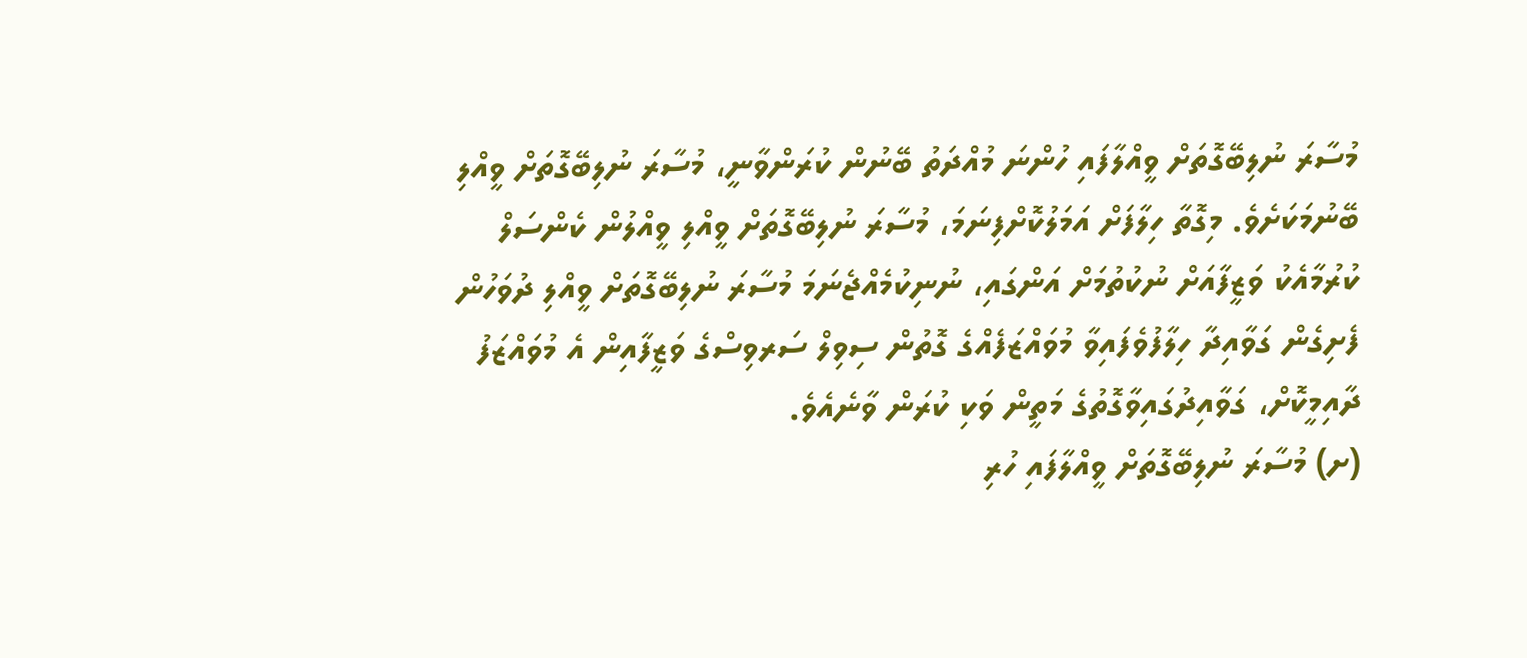މުސާރަ ނުލިބޭގޮތަށް ވީއްލާފައި ހުންނަ މުއްދަތު ބޭނުން ކުރަންވާނީ، މުސާރަ ނުލިބޭގޮތަށް ވީއްލި ބޭނުމަކަށެވެ. މިގޮތާ ހިލާފަށް އަމަލުކޮށްފިނަމަ، މުސާރަ ނުލިބޭގޮތަށް ވީއްލި ވީއްލުން ކެންސަލް ކުރުމާއެކު ވަޒީފާއަށް ނުކުތުމަށް އަންގައި، ނުނިކުމެއްޖެނަމަ މުސާރަ ނުލިބޭގޮތަށް ވީއްލި ދުވަހުން ފެށިގެން ގަވާއިދާ ހިލާފުވެފައިވާ މުވައްޒަފެއްގެ ގޮތުން ސިވިލް ސަރވިސްގެ ވަޒީފާއިން އެ މުވައްޒަފު ދާއިމީކޮށް، ގަވާއިދުގައިވާގޮތުގެ މަތީން ވަކި ކުރަން ވާނެއެވެ.
(ށ) މުސާރަ ނުލިބޭގޮތަށް ވީއްލާފައި ހުރި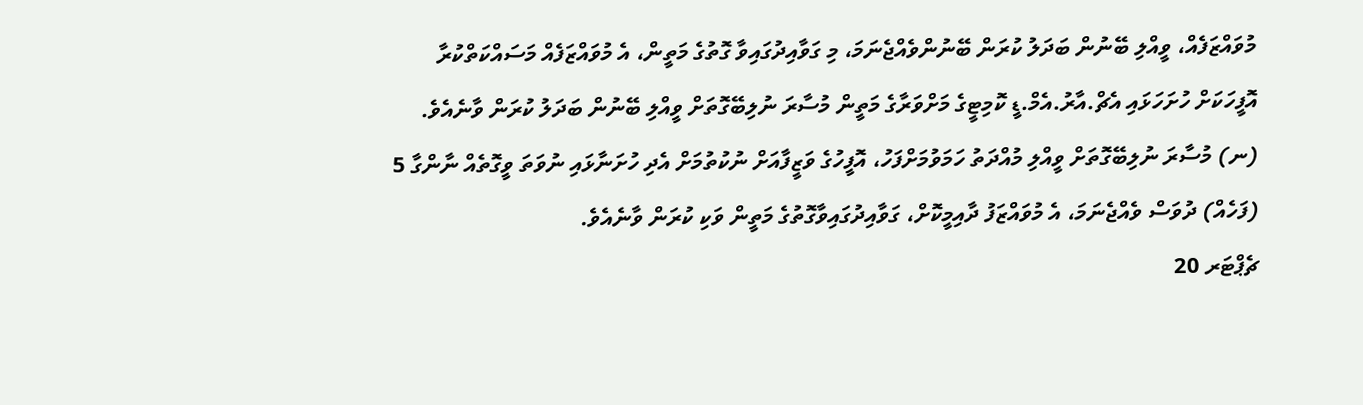މުވައްޒަފެއް، ވީއްލި ބޭނުން ބަދަލު ކުރަން ބޭނުންވެއްޖެނަމަ، މި ގަވާއިދުގައިވާ ގޮތުގެ މަތީން، އެ މުވައްޒަފެއް މަސައްކަތްކުރާ އޮފީހަކަށް ހުށަހަޅައި އެޗް.އާރު.އެމް.ޑީ ކޮމިޓީގެ މަށްވަރާގެ މަތީން މުސާރަ ނުލިބޭގޮތަށް ވީއްލި ބޭނުން ބަދަލު ކުރަން ވާނެއެވެ.
(ނ) މުސާރަ ނުލިބޭގޮތަށް ވީއްލި މުއްދަތު ހަމަވުމަށްފަހު، އޮފީހުގެ ވަޒީފާއަށް ނުކުތުމަށް އެދި ހުށަނާޅައި ނުވަތަ ވީގޮތެއް ނާންގާ 5 (ފަހެއް) ދުވަސް ވެއްޖެނަމަ، އެ މުވައްޒަފު ދާއިމީކޮށް، ގަވާއިދުގައިވާގޮތުގެ މަތީން ވަކި ކުރަން ވާނެއެވެ.
ޗެޕްޓަރ 20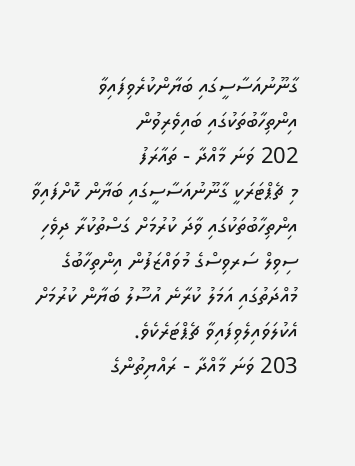ގާނޫނުއަސާސީގައި ބަޔާންކުރެވިފައިވާ އިންތިހާބުތަކުގައި ބައިވެރިވުން
202 ވަނަ މާއްދާ - ތައާރަފު
މި ޗެޕްޓަރަކީ ގާނޫނުއަސާސީގައި ބަޔާން ކޮށްފައިވާ އިންތިހާބުތަކުގައި ވާދަ ކުރުމަށް ގަސްތުކުރާ ދިވެހި ސިވިލް ސަރވިސްގެ މުވައްޒަފުން އިންތިހާބުގެ މުއްދަތުގައި އަމަލު ކުރާނެ އުސޫލު ބަޔާން ކުރުމަށް އެކުލަވައިލެވިފައިވާ ޗެޕްޓަރެކެވެ.
203 ވަނަ މާއްދާ - ރައްޔިތުންގެ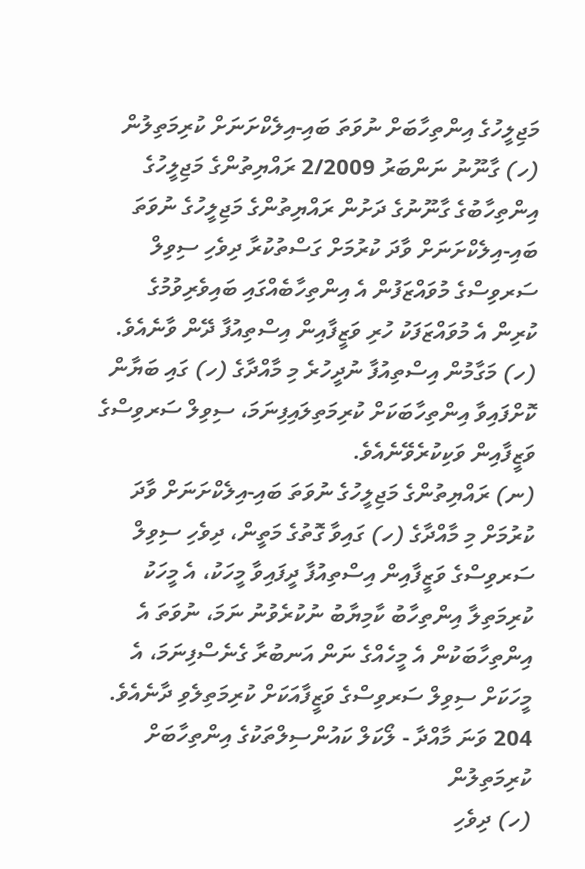މަޖިލީހުގެ އިންތިހާބަށް ނުވަތަ ބައި-އިލެކްށަނަށް ކުރިމަތިލުން
(ހ) ގާނޫނު ނަންބަރު 2/2009 ރައްޔިތުންގެ މަޖިލީހުގެ އިންތިހާބުގެ ގާނޫނުގެ ދަށުން ރައްޔިތުންގެ މަޖިލީހުގެ ނުވަތަ ބައި-އިލެކްށަނަށް ވާދަ ކުރުމަށް ގަސްތުކުރާ ދިވެހި ސިވިލް ސަރވިސްގެ މުވައްޒަފުން އެ އިންތިހާބެއްގައި ބައިވެރިވުމުގެ ކުރިން އެ މުވައްޒަފަކު ހުރި ވަޒީފާއިން އިސްތިއުފާ ދޭން ވާނެއެވެ.
(ހ) މަގާމުން އިސްތިއުފާ ނުދީހުރެ މި މާއްދާގެ (ހ) ގައި ބަޔާން ކޮށްފައިވާ އިންތިހާބަކަށް ކުރިމަތިލައިފިނަމަ، ސިވިލް ސަރވިސްގެ ވަޒީފާއިން ވަކިކުރެވޭނެއެވެ.
(ނ) ރައްޔިތުންގެ މަޖިލީހުގެ ނުވަތަ ބައި-އިލެކްށަނަށް ވާދަ ކުރުމަށް މި މާއްދާގެ (ހ) ގައިވާ ގޮތުގެ މަތީން، ދިވެހި ސިވިލް ސަރވިސްގެ ވަޒީފާއިން އިސްތިއުފާ ދީފައިވާ މީހަކު، އެ މީހަކު ކުރިމަތިލާ އިންތިހާބު ކާމިޔާބު ނުކުރެވުނު ނަމަ، ނުވަތަ އެ އިންތިހާބަކުން އެ މީހެއްގެ ނަން އަނބުރާ ގެނެސްފިނަމަ، އެ މީހަކަށް ސިވިލް ސަރވިސްގެ ވަޒީފާއަކަށް ކުރިމަތިލެވި ދާނެއެވެ.
204 ވަނަ މާއްދާ - ލޯކަލް ކައުންސިލްތަކުގެ އިންތިހާބަށް ކުރިމަތިލުން
(ހ) ދިވެހި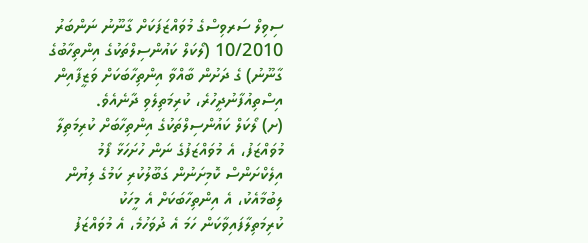ސިވިލް ސަރވިސްގެ މުވައްޒަފަކަށް ގާނޫނު ނަންބަރު 10/2010 (ލޯކަލް ކައުންސިލްތަކުގެ އިންތިހާބުގެ ގާނޫނު) ގެ ދަށުން ބާއްވާ އިންތިހާބަކަށް ވަޒީފާއިން އިސްތިއުފާނުދީހުރެ، ކުރިމަތިލެވި ދާނެއެވެ.
(ށ) ލޯކަލް ކައުންސިލްތަކުގެ އިންތިހާބަށް ކުރިމަތިލާ މުވައްޒަފު، އެ މުވައްޒަފުގެ ނަން ހުށަހަޅާ ފޯމު އިލެކްށަންސް ކޮމިށަނުން ގަބޫލުކުރި ކަމުގެ ލިޔުން ލިބުމާއެކު، އެ އިންތިހާބަކަށް އެ މީހަކު ކުރިމަތިލާފައިވާކަން ހަމަ އެ ދުވަހުމެ، އެ މުވައްޒަފު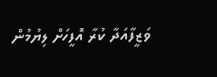ވަޒީފާއަދާ ކުރާ އޮފީހަށް ލިޔުމުން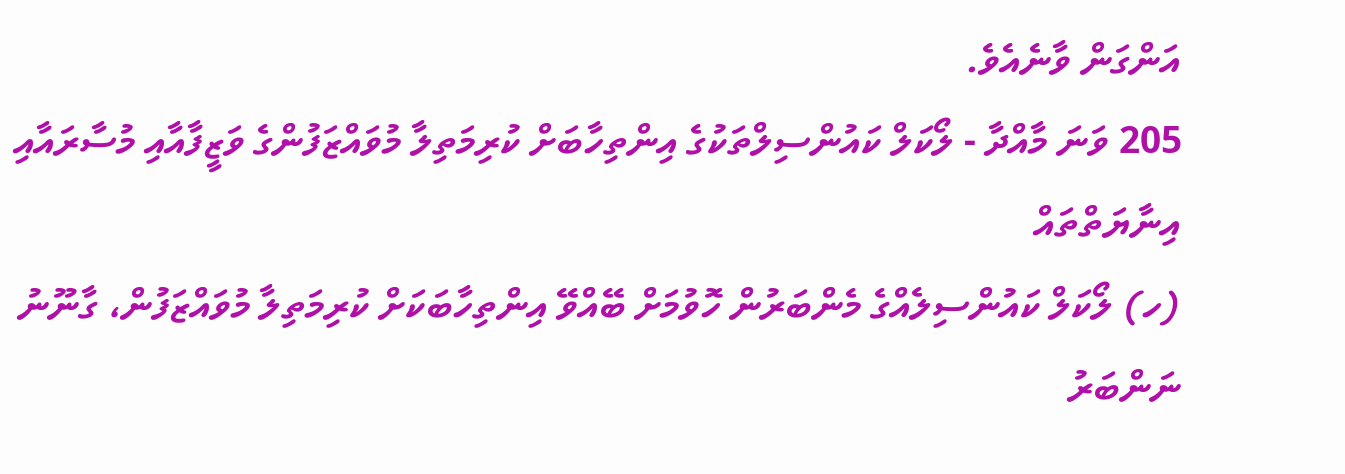އަންގަން ވާނެއެވެ.
205 ވަނަ މާއްދާ - ލޯކަލް ކައުންސިލްތަކުގެ އިންތިހާބަށް ކުރިމަތިލާ މުވައްޒަފުންގެ ވަޒީފާއާއި މުސާރައާއި އިނާޔަތްތައް
(ހ) ލޯކަލް ކައުންސިލެއްގެ މެންބަރުން ހޮވުމަށް ބޭއްވޭ އިންތިހާބަކަށް ކުރިމަތިލާ މުވައްޒަފުން، ގާނޫނު ނަންބަރު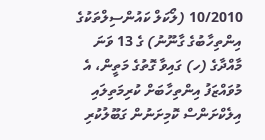10/2010 (ލޯކަލް ކައުންސިލްތަކުގެ އިންތިހާބުގެ ގާނޫނު) ގެ 13 ވަނަ މާއްދާގެ (ހ) ގައިވާ ގޮތުގެ މަތީން، އެ މުވައްޒަފު އިންތިހާބަށް ކުރިމަތިލައި އިލެކްށަންސް ކޮމިށަނުން ގަބޫލުކުރި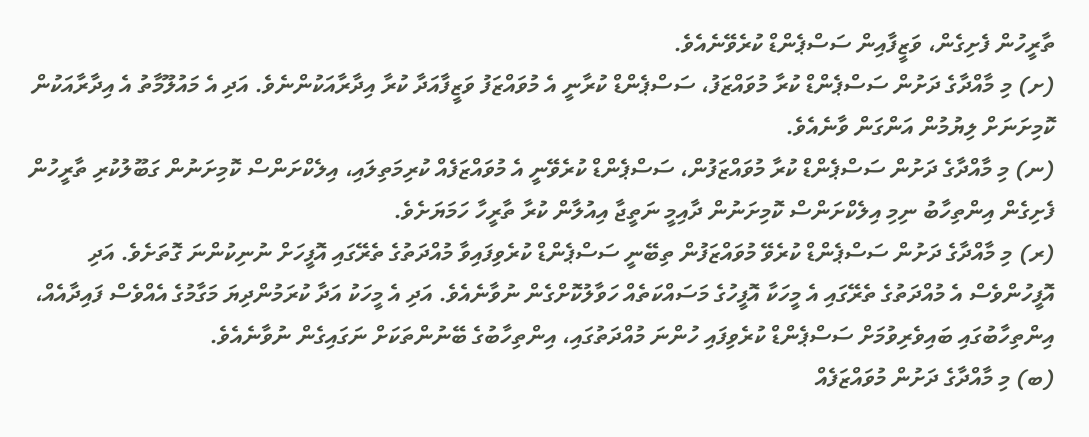ތާރީހުން ފެށިގެން، ވަޒީފާއިން ސަސްޕެންޑް ކުރެވޭނެއެވެ.
(ށ) މި މާއްދާގެ ދަށުން ސަސްޕެންޑް ކުރާ މުވައްޒަފު، ސަސްޕެންޑް ކުރާނީ އެ މުވައްޒަފު ވަޒީފާއަދާ ކުރާ އިދާރާއަކުންނެވެ. އަދި އެ މައުލޫމާތު އެ އިދާރާއަކުން ކޮމިށަނަށް ލިޔުމުން އަންގަން ވާނެއެވެ.
(ނ) މި މާއްދާގެ ދަށުން ސަސްޕެންޑް ކުރާ މުވައްޒަފުން، ސަސްޕެންޑް ކުރެވޭނީ އެ މުވައްޒަފެއް ކުރިމަތިލައި، އިލެކްށަންސް ކޮމިށަނުން ގަބޫލުކުރި ތާރީހުން ފެށިގެން އިންތިހާބު ނިމި އިލެކްށަންސް ކޮމިށަނުން ދާއިމީ ނަތީޖާ އިއުލާން ކުރާ ތާރީހާ ހަމަޔަށެވެ.
(ރ) މި މާއްދާގެ ދަށުން ސަސްޕެންޑް ކުރެވޭ މުވައްޒަފުން ތިބޭނީ ސަސްޕެންޑް ކުރެވިފައިވާ މުއްދަތުގެ ތެރޭގައި އޮފީހަށް ނުނިކުންނަ ގޮތަށެވެ. އަދި އޮފީހުންވެސް އެ މުއްދަތުގެ ތެރޭގައި އެ މީހަކާ އޮފީހުގެ މަސައްކަތެއް ހަވާލުކޮށްގެން ނުވާނެއެވެ. އަދި އެ މީހަކު އަދާ ކުރަމުންދިޔަ މަގާމުގެ އެއްވެސް ފައިދާއެއް، އިންތިހާބުގައި ބައިވެރިވުމަށް ސަސްޕެންޑް ކުރެވިފައި ހުންނަ މުއްދަތުގައި، އިންތިހާބުގެ ބޭނުންތަކަށް ނަގައިގެން ނުވާނެއެވެ.
(ބ) މި މާއްދާގެ ދަށުން މުވައްޒަފެއް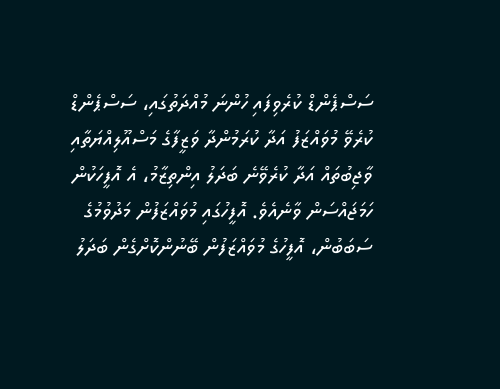ސަސްޕެންޑް ކުރެވިފައި ހުންނަ މުއްދަތުގައި، ސަސްޕެންޑް ކުރެވޭ މުވައްޒަފު އަދާ ކުރަމުންދާ ވަޒީފާގެ މަސްއޫލިއްޔަތާއި ވާޖިބުތައް އަދާ ކުރެވޭނެ ބަދަލު އިންތިޒާމު، އެ އޮފީހަކުން ހަމަޖައްސަން ވާނެއެވެ. އޮފީހުގައި މުވައްޒަފުން މަދުވުމުގެ ސަބަބުން، އޮފީހުގެ މުވައްޒަފުން ބޭނުންކޮށްގެން ބަދަލު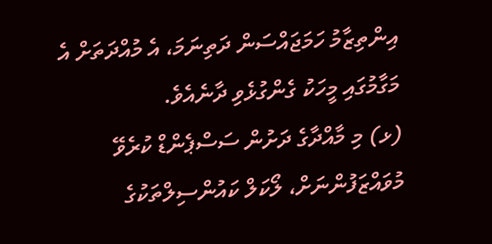އިންތިޒާމު ހަމަޖައްސަން ދަތިނަމަ، އެ މުއްދަތަށް އެ މަގާމުގައި މީހަކު ގެންގުޅެވި ދާނެއެވެ.
(ޅ) މި މާއްދާގެ ދަށުން ސަސްޕެންޑް ކުރެވޭ މުވައްޒަފުންނަށް، ލޯކަލް ކައުންސިލްތަކުގެ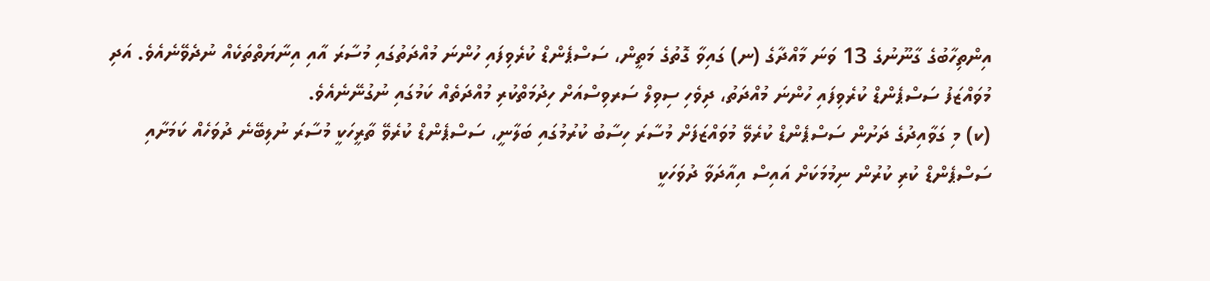އިންތިހާބުގެ ގާނޫނުގެ 13 ވަނަ މާއްދާގެ (ނ) ގައިވާ ގޮތުގެ މަތީން، ސަސްޕެންޑް ކުރެވިފައި ހުންނަ މުއްދަތުގައި މުސާރަ އާއި އިނާޔަތްތަކެއް ނުދެވޭނެއެވެ. އަދި މުވައްޒަފު ސަސްޕެންޑް ކުރެވިފައި ހުންނަ މުއްދަތު، ދިވެހި ސިވިލް ސަރވިސްއަށް ހިދުމަތްކުރި މުއްދަތެއް ކަމުގައި ނުގުނޭނެއެވެ.
(ކ) މި ގަވާއިދުގެ ދަށުން ސަސްޕެންޑް ކުރެވޭ މުވައްޒަފަށް މުސާރަ ހިސާބު ކުރުމުގައި ބަލާނީ، ސަސްޕެންޑް ކުރެވޭ ތާރީހަކީ މުސާރަ ނުލިބޭނެ ދުވަހެއް ކަމަށާއި ސަސްޕެންޑް ކުރި ކުރުން ނިމުމަކަށް އައިސް އިއާދަވާ ދުވަހަކީ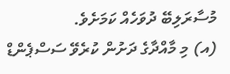މުސާރަލިބޭ ދުވަހެއް ކަމަށެވެ.
(އ) މި މާއްދާގެ ދަށުން ކުރެވޭ ސަސްޕެންޑް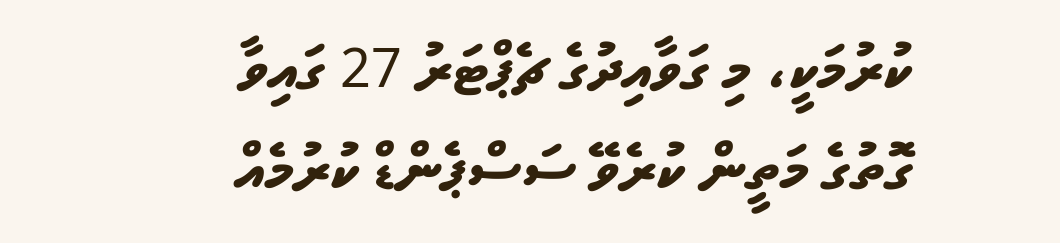ކުރުމަކީ، މި ގަވާއިދުގެ ޗެޕްޓަރު 27 ގައިވާ ގޮތުގެ މަތީން ކުރެވޭ ސަސްޕެންޑް ކުރުމެއް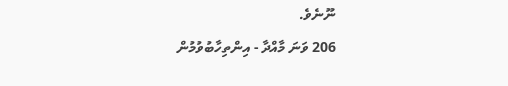ނޫނެވެ.
206 ވަނަ މާއްދާ - އިންތިހާބުވުމުން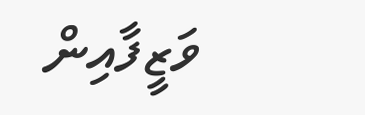ވަޒީފާއިން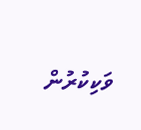ވަކިކުރުން